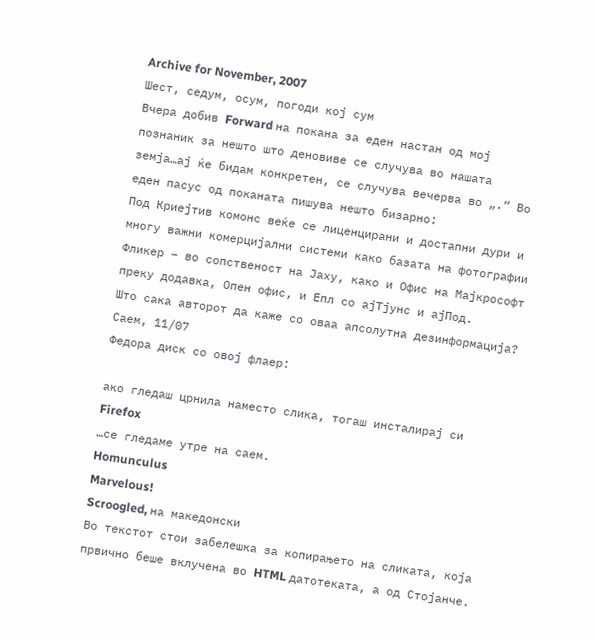Archive for November, 2007
Шест, седум, осум, погоди кој сум
Вчера добив Forward на покана за еден настан од мој познаник за нешто што деновиве се случува во нашата земја…ај ќе бидам конкретен, се случува вечерва во „.“ Во еден пасус од поканата пишува нешто бизарно:
Под Криејтив комонс веќе се лиценцирани и достапни дури и многу важни комерцијални системи како базата на фотографии Фликер – во сопственост на Јаху, како и Офис на Мајкрософт преку додавка, Опен офис, и Епл со ајТјунс и ајПод.
Што сака авторот да каже со оваа апсолутна дезинформација?
Саем, 11/07
Федора диск со овој флаер:

ако гледаш црнила наместо слика, тогаш инсталирај си Firefox
…се гледаме утре на саем.
Homunculus
Marvelous!
Scroogled, на македонски
Во текстот стои забелешка за копирањето на сликата, која првично беше вклучена во HTML датотеката, а од Стојанче.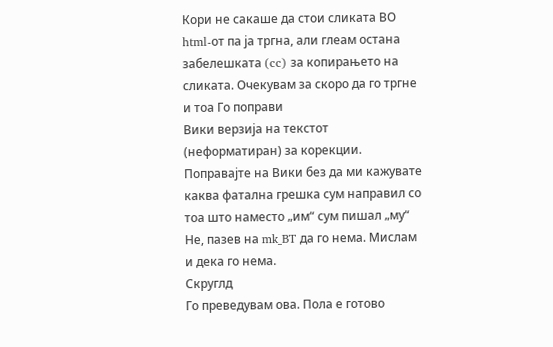Кори не сакаше да стои сликата ВО html-от па ја тргна, али глеам остана забелешката (cc) за копирањето на сликата. Очекувам за скоро да го тргне и тоа Го поправи
Вики верзија на текстот (неформатиран) за корекции. Поправајте на Вики без да ми кажувате каква фатална грешка сум направил со тоа што наместо „им“ сум пишал „му“
Не, пазев на mk_BT да го нема. Мислам и дека го нема.
Скруглд
Го преведувам ова. Пола е готово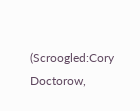(Scroogled:Cory Doctorow,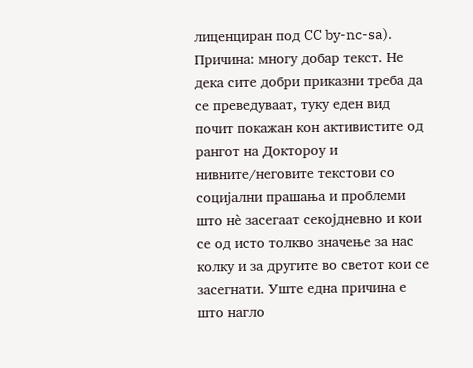лиценциран под CC by-nc-sa).
Причина: многу добар текст. Не дека сите добри приказни треба да се преведуваат, туку еден вид почит покажан кон активистите од рангот на Доктороу и нивните/неговите текстови со социјални прашања и проблеми што нѐ засегаат секојдневно и кои се од исто толкво значење за нас колку и за другите во светот кои се засегнати. Уште една причина е што нагло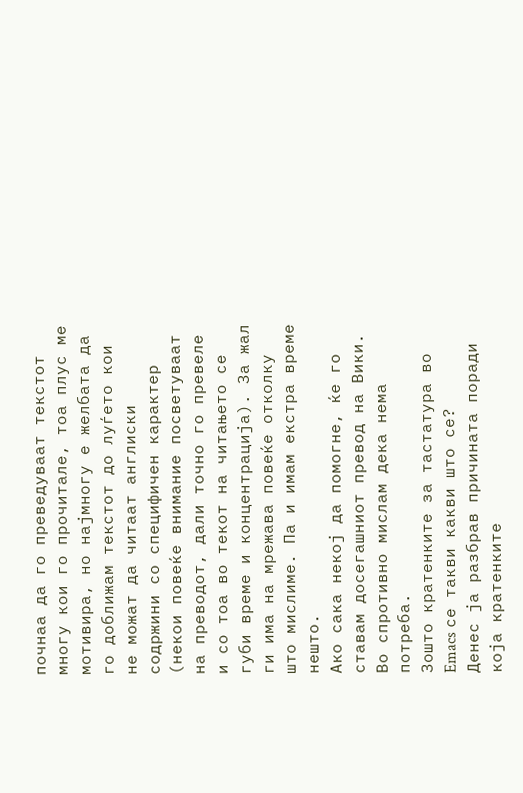почнаа да го преведуваат текстот многу кои го прочитале, тоа плус ме мотивира, но најмногу е желбата да го доближам текстот до луѓето кои не можат да читаат англиски содржини со специфичен карактер (некои повеќе внимание посветуваат на преводот, дали точно го превеле и со тоа во текот на читањето се губи време и концентрација). За жал ги има на мрежава повеќе отколку што мислиме. Па и имам екстра време нешто.
Ако сака некој да помогне, ќе го ставам досегашниот превод на Вики. Во спротивно мислам дека нема потреба.
Зошто кратенките за тастатура во Emacs се такви какви што се?
Денес ја разбрав причината поради која кратенките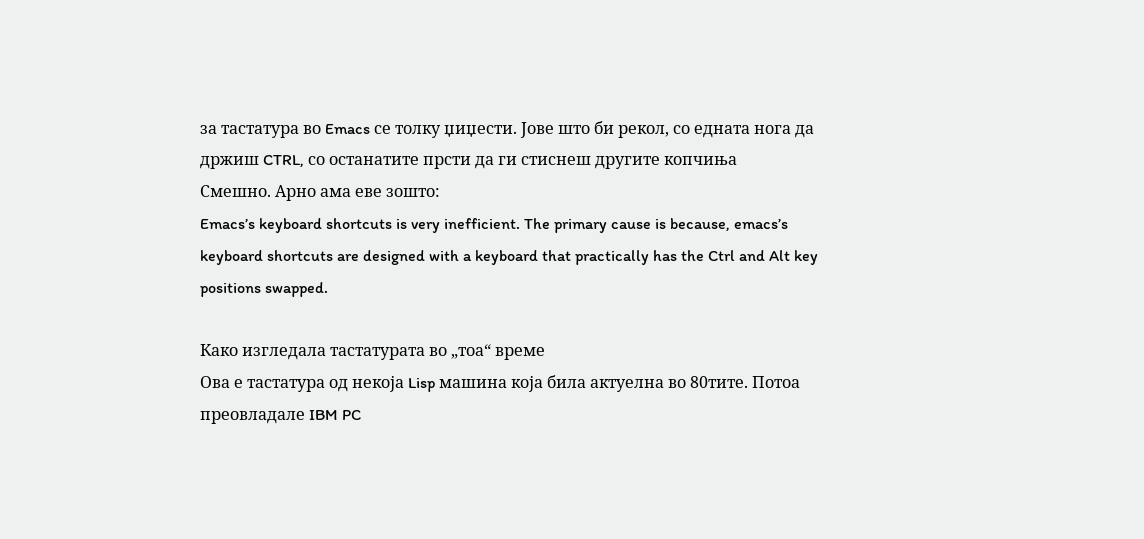за тастатура во Emacs се толку џиџести. Јове што би рекол, со едната нога да држиш CTRL, со останатите прсти да ги стиснеш другите копчиња
Смешно. Арно ама еве зошто:
Emacs’s keyboard shortcuts is very inefficient. The primary cause is because, emacs’s keyboard shortcuts are designed with a keyboard that practically has the Ctrl and Alt key positions swapped.

Како изгледала тастатурата во „тоа“ време
Ова е тастатура од некоја Lisp машина која била актуелна во 80тите. Потоа преовладале IBM PC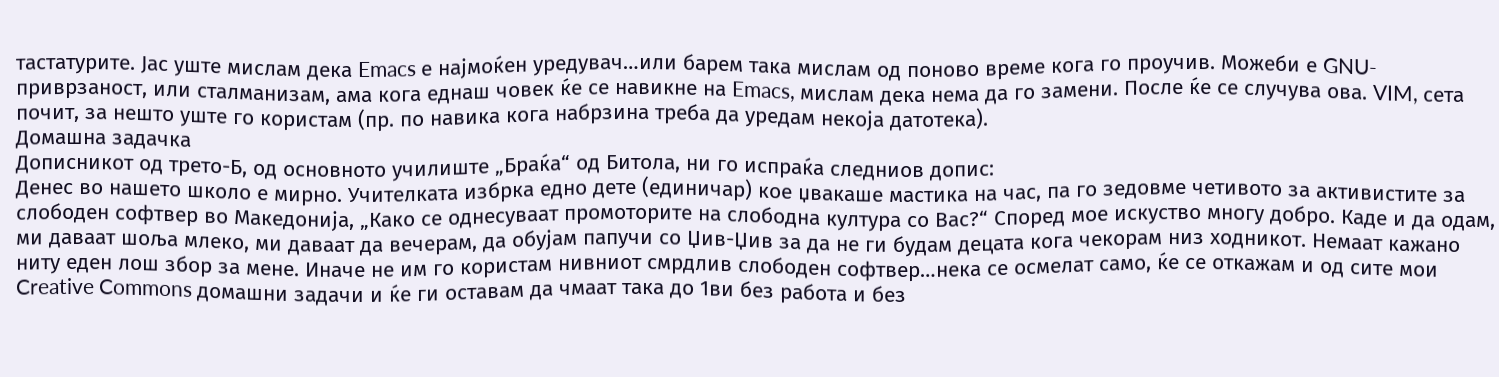тастатурите. Јас уште мислам дека Emacs е најмоќен уредувач…или барем така мислам од поново време кога го проучив. Можеби е GNU-приврзаност, или сталманизам, ама кога еднаш човек ќе се навикне на Emacs, мислам дека нема да го замени. После ќе се случува ова. VIM, сета почит, за нешто уште го користам (пр. по навика кога набрзина треба да уредам некоја датотека).
Домашна задачка
Дописникот од трето-Б, од основното училиште „Браќа“ од Битола, ни го испраќа следниов допис:
Денес во нашето школо е мирно. Учителката избрка едно дете (единичар) кое џвакаше мастика на час, па го зедовме четивото за активистите за слободен софтвер во Македонија, „Како се однесуваат промоторите на слободна култура со Вас?“ Според мое искуство многу добро. Каде и да одам, ми даваат шоља млеко, ми даваат да вечерам, да обујам папучи со Џив-Џив за да не ги будам децата кога чекорам низ ходникот. Немаат кажано ниту еден лош збор за мене. Иначе не им го користам нивниот смрдлив слободен софтвер…нека се осмелат само, ќе се откажам и од сите мои Creative Commons домашни задачи и ќе ги оставам да чмаат така до 1ви без работа и без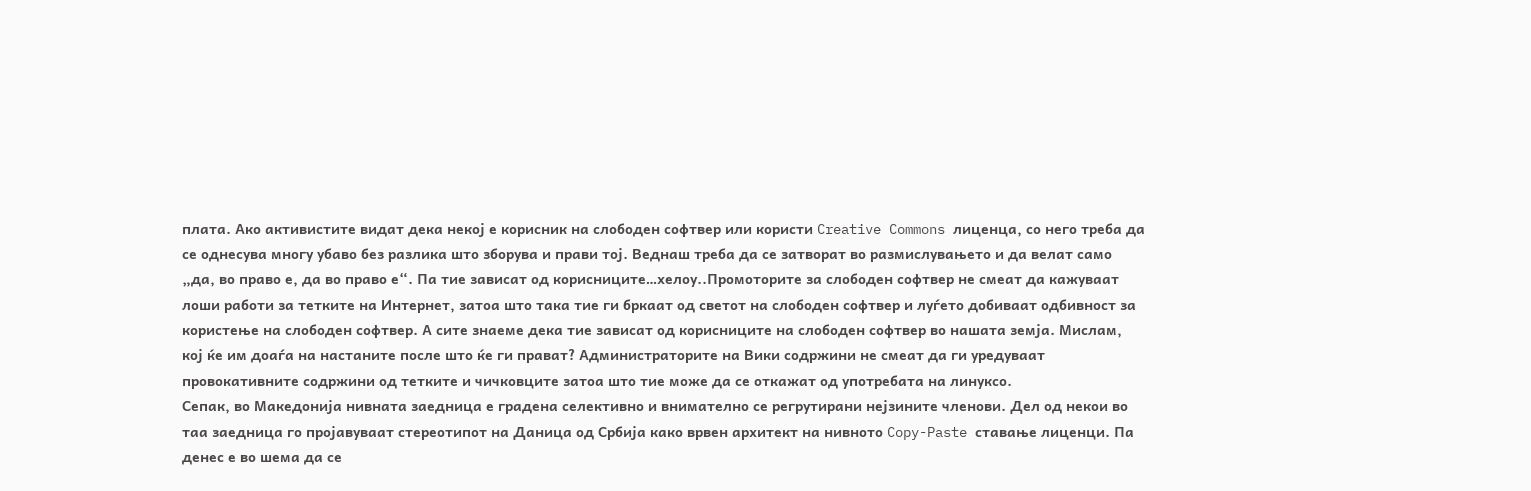плата. Ако активистите видат дека некој е корисник на слободен софтвер или користи Creative Commons лиценца, со него треба да се однесува многу убаво без разлика што зборува и прави тој. Веднаш треба да се затворат во размислувањето и да велат само „да, во право е, да во право е“. Па тие зависат од корисниците…хелоу..Промоторите за слободен софтвер не смеат да кажуваат лоши работи за тетките на Интернет, затоа што така тие ги бркаат од светот на слободен софтвер и луѓето добиваат одбивност за користење на слободен софтвер. А сите знаеме дека тие зависат од корисниците на слободен софтвер во нашата земја. Мислам, кој ќе им доаѓа на настаните после што ќе ги прават? Администраторите на Вики содржини не смеат да ги уредуваат провокативните содржини од тетките и чичковците затоа што тие може да се откажат од употребата на линуксо.
Сепак, во Македонија нивната заедница е градена селективно и внимателно се регрутирани нејзините членови. Дел од некои во таа заедница го пројавуваат стереотипот на Даница од Србија како врвен архитект на нивното Copy-Paste ставање лиценци. Па денес е во шема да се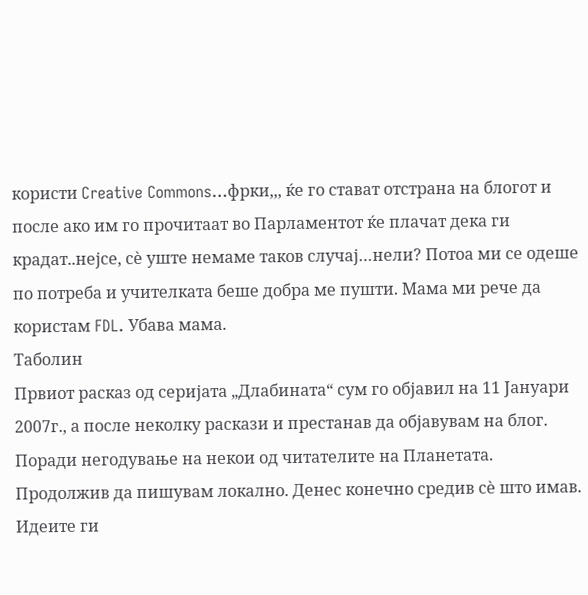користи Creative Commons…фрки,,, ќе го стават отстрана на блогот и после ако им го прочитаат во Парламентот ќе плачат дека ги крадат..нејсе, сѐ уште немаме таков случај…нели? Потоа ми се одеше по потреба и учителката беше добра ме пушти. Мама ми рече да користам FDL. Убава мама.
Таболин
Првиот расказ од серијата „Длабината“ сум го објавил на 11 Јануари 2007г., а после неколку раскази и престанав да објавувам на блог. Поради негодување на некои од читателите на Планетата. Продолжив да пишувам локално. Денес конечно средив сѐ што имав. Идеите ги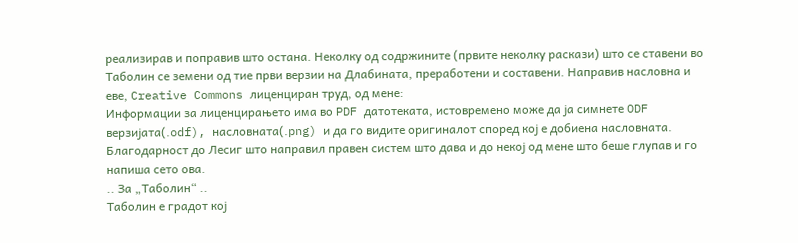реализирав и поправив што остана. Неколку од содржините (првите неколку раскази) што се ставени во Таболин се земени од тие први верзии на Длабината, преработени и составени. Направив насловна и еве, Creative Commons лиценциран труд, од мене:
Информации за лиценцирањето има во PDF датотеката, истовремено може да ја симнете ODF верзијата(.odf), насловната(.png) и да го видите оригиналот според кој е добиена насловната. Благодарност до Лесиг што направил правен систем што дава и до некој од мене што беше глупав и го напиша сето ова.
.. За „Таболин“ ..
Таболин е градот кој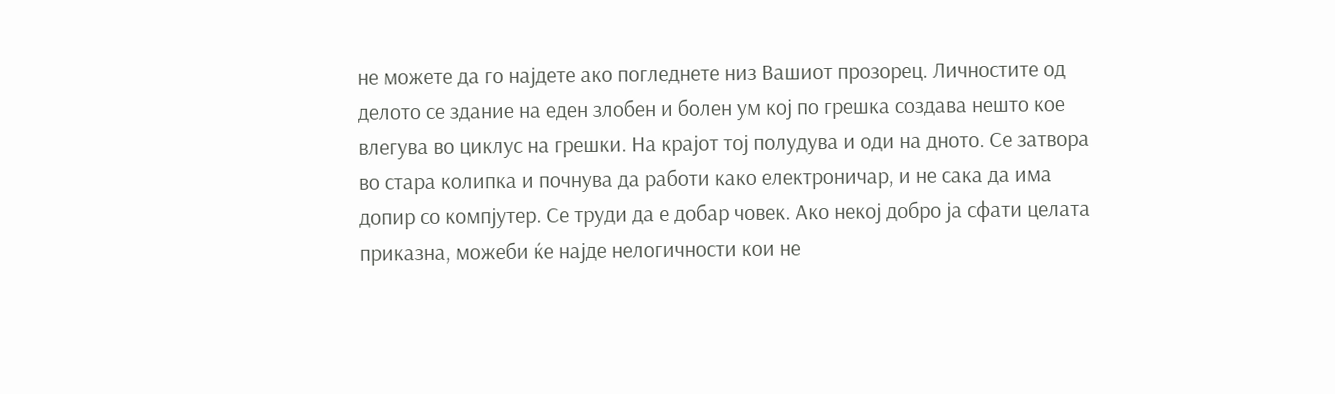не можете да го најдете ако погледнете низ Вашиот прозорец. Личностите од делото се здание на еден злобен и болен ум кој по грешка создава нешто кое влегува во циклус на грешки. На крајот тој полудува и оди на дното. Се затвора во стара колипка и почнува да работи како електроничар, и не сака да има допир со компјутер. Се труди да е добар човек. Ако некој добро ја сфати целата приказна, можеби ќе најде нелогичности кои не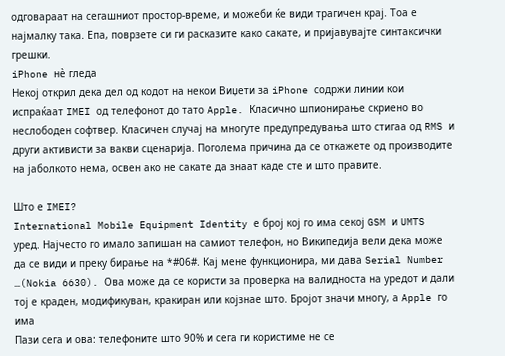одговараат на сегашниот простор-време, и можеби ќе види трагичен крај. Тоа е најмалку така. Епа, поврзете си ги расказите како сакате, и пријавувајте синтаксички грешки.
iPhone нѐ гледа
Некој открил дека дел од кодот на некои Виџети за iPhone содржи линии кои испраќаат IMEI од телефонот до тато Apple. Класично шпионирање скриено во неслободен софтвер. Класичен случај на многуте предупредувања што стигаа од RMS и други активисти за вакви сценарија. Поголема причина да се откажете од производите на јаболкото нема, освен ако не сакате да знаат каде сте и што правите.

Што е IMEI?
International Mobile Equipment Identity е број кој го има секој GSM и UMTS уред. Најчесто го имало запишан на самиот телефон, но Википедија вели дека може да се види и преку бирање на *#06#. Кај мене функционира, ми дава Serial Number …(Nokia 6630). Ова може да се користи за проверка на валидноста на уредот и дали тој е краден, модификуван, кракиран или којзнае што. Бројот значи многу, а Apple го има
Пази сега и ова: телефоните што 90% и сега ги користиме не се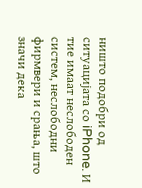ништо подобри од ситуацијата со iPhone. И тие имаат неслободен систем, неслободни фирмвери и срања, што значи дека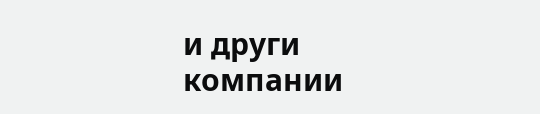и други компании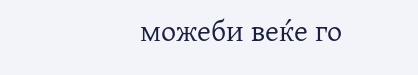можеби веќе го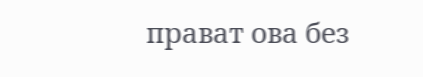прават ова без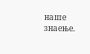наше знаење.